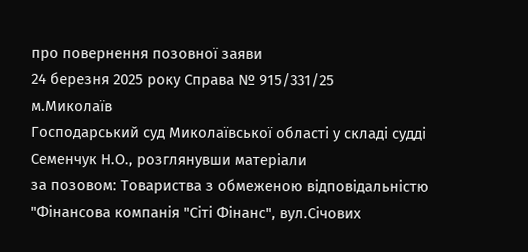про повернення позовної заяви
24 березня 2025 року Справа № 915/331/25
м.Миколаїв
Господарський суд Миколаївської області у складі судді Семенчук Н.О., розглянувши матеріали
за позовом: Товариства з обмеженою відповідальністю "Фінансова компанія "Сіті Фінанс", вул.Січових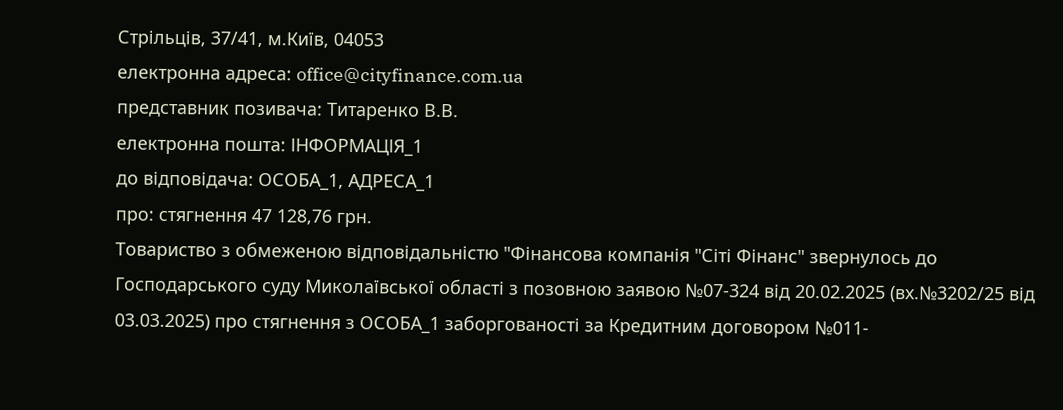Стрільців, 37/41, м.Київ, 04053
електронна адреса: office@cityfinance.com.ua
представник позивача: Титаренко В.В.
електронна пошта: ІНФОРМАЦІЯ_1
до відповідача: ОСОБА_1, АДРЕСА_1
про: стягнення 47 128,76 грн.
Товариство з обмеженою відповідальністю "Фінансова компанія "Сіті Фінанс" звернулось до Господарського суду Миколаївської області з позовною заявою №07-324 від 20.02.2025 (вх.№3202/25 від 03.03.2025) про стягнення з ОСОБА_1 заборгованості за Кредитним договором №011-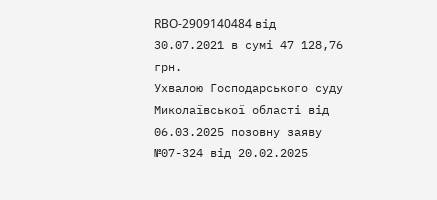RBO-2909140484 від 30.07.2021 в сумі 47 128,76 грн.
Ухвалою Господарського суду Миколаївської області від 06.03.2025 позовну заяву №07-324 від 20.02.2025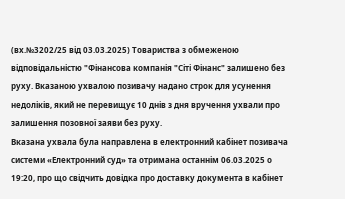(вх.№3202/25 від 03.03.2025) Товариства з обмеженою відповідальністю "Фінансова компанія "Сіті Фінанс" залишено без руху. Вказаною ухвалою позивачу надано строк для усунення недоліків, який не перевищує 10 днів з дня вручення ухвали про залишення позовної заяви без руху.
Вказана ухвала була направлена в електронний кабінет позивача системи «Електронний суд» та отримана останнім 06.03.2025 о 19:20, про що свідчить довідка про доставку документа в кабінет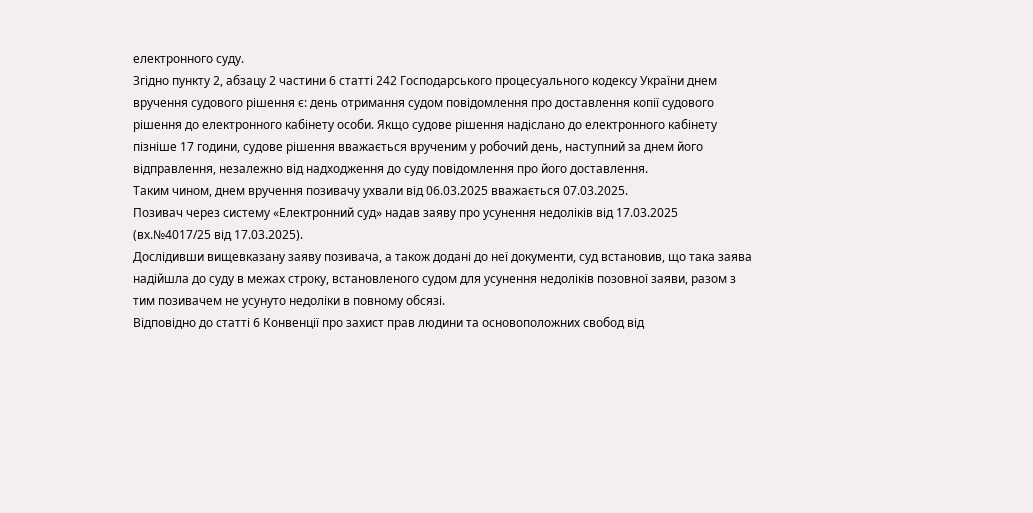електронного суду.
Згідно пункту 2, абзацу 2 частини 6 статті 242 Господарського процесуального кодексу України днем вручення судового рішення є: день отримання судом повідомлення про доставлення копії судового рішення до електронного кабінету особи. Якщо судове рішення надіслано до електронного кабінету пізніше 17 години, судове рішення вважається врученим у робочий день, наступний за днем його відправлення, незалежно від надходження до суду повідомлення про його доставлення.
Таким чином, днем вручення позивачу ухвали від 06.03.2025 вважається 07.03.2025.
Позивач через систему «Електронний суд» надав заяву про усунення недоліків від 17.03.2025 (вх.№4017/25 від 17.03.2025).
Дослідивши вищевказану заяву позивача, а також додані до неї документи, суд встановив, що така заява надійшла до суду в межах строку, встановленого судом для усунення недоліків позовної заяви, разом з тим позивачем не усунуто недоліки в повному обсязі.
Відповідно до статті 6 Конвенції про захист прав людини та основоположних свобод від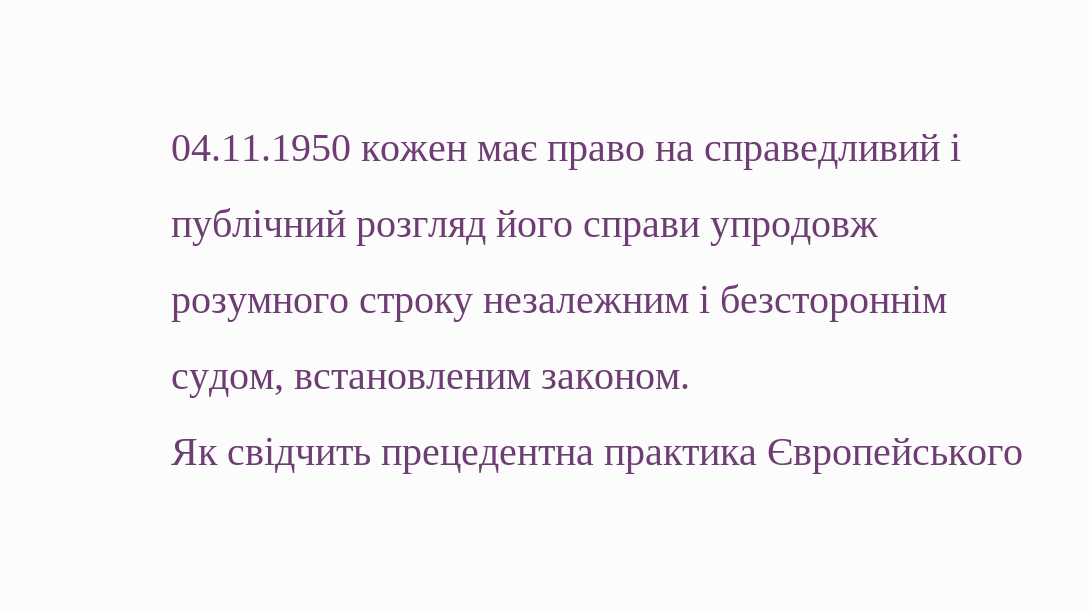04.11.1950 кожен має право на справедливий і публічний розгляд його справи упродовж розумного строку незалежним і безстороннім судом, встановленим законом.
Як свідчить прецедентна практика Європейського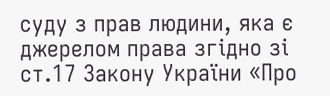суду з прав людини, яка є джерелом права згідно зі ст.17 Закону України «Про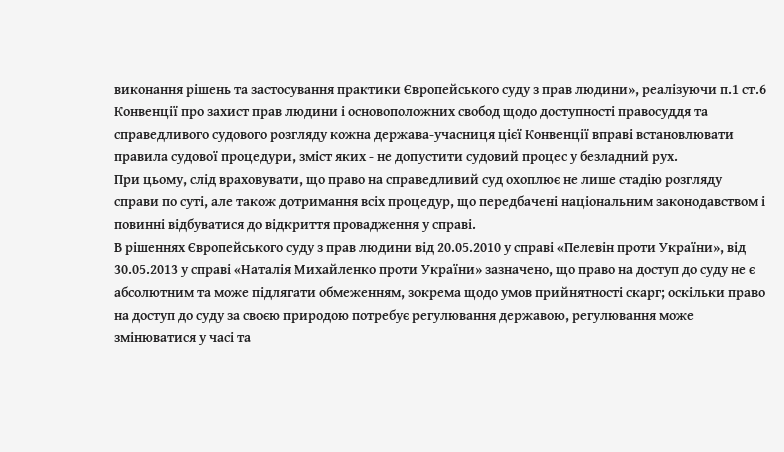виконання рішень та застосування практики Європейського суду з прав людини», реалізуючи п.1 ст.6 Конвенції про захист прав людини і основоположних свобод щодо доступності правосуддя та справедливого судового розгляду кожна держава-учасниця цієї Конвенції вправі встановлювати правила судової процедури, зміст яких - не допустити судовий процес у безладний рух.
При цьому, слід враховувати, що право на справедливий суд охоплює не лише стадію розгляду справи по суті, але також дотримання всіх процедур, що передбачені національним законодавством і повинні відбуватися до відкриття провадження у справі.
В рішеннях Європейського суду з прав людини від 20.05.2010 у справі «Пелевін проти України», від 30.05.2013 у справі «Наталія Михайленко проти України» зазначено, що право на доступ до суду не є абсолютним та може підлягати обмеженням, зокрема щодо умов прийнятності скарг; оскільки право на доступ до суду за своєю природою потребує регулювання державою, регулювання може змінюватися у часі та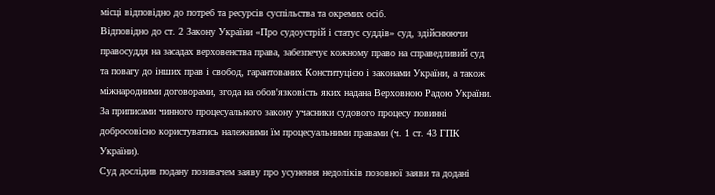місці відповідно до потреб та ресурсів суспільства та окремих осіб.
Відповідно до ст. 2 Закону України «Про судоустрій і статус суддів» суд, здійснюючи правосуддя на засадах верховенства права, забезпечує кожному право на справедливий суд та повагу до інших прав і свобод, гарантованих Конституцією і законами України, а також міжнародними договорами, згода на обов'язковість яких надана Верховною Радою України.
За приписами чинного процесуального закону учасники судового процесу повинні добросовісно користуватись належними їм процесуальними правами (ч. 1 ст. 43 ГПК України).
Суд дослідив подану позивачем заяву про усунення недоліків позовної заяви та додані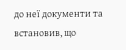до неї документи та встановив, що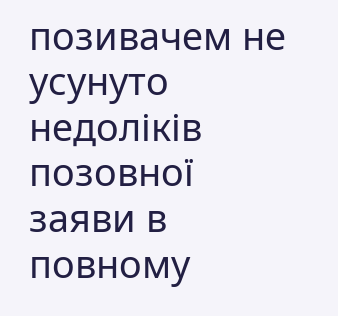позивачем не усунуто недоліків позовної заяви в повному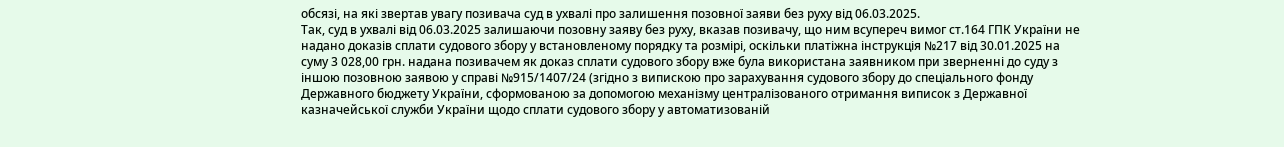обсязі, на які звертав увагу позивача суд в ухвалі про залишення позовної заяви без руху від 06.03.2025.
Так, суд в ухвалі від 06.03.2025 залишаючи позовну заяву без руху, вказав позивачу, що ним всупереч вимог ст.164 ГПК України не надано доказів сплати судового збору у встановленому порядку та розмірі, оскільки платіжна інструкція №217 від 30.01.2025 на суму 3 028,00 грн. надана позивачем як доказ сплати судового збору вже була використана заявником при зверненні до суду з іншою позовною заявою у справі №915/1407/24 (згідно з випискою про зарахування судового збору до спеціального фонду Державного бюджету України, сформованою за допомогою механізму централізованого отримання виписок з Державної казначейської служби України щодо сплати судового збору у автоматизованій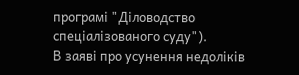програмі "Діловодство спеціалізованого суду").
В заяві про усунення недоліків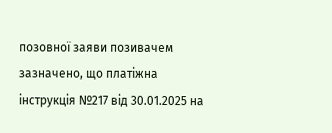позовної заяви позивачем зазначено, що платіжна інструкція №217 від 30.01.2025 на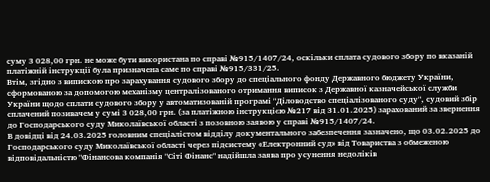суму 3 028,00 грн. не може бути використана по справі №915/1407/24, оскільки сплата судового збору по вказаній платіжній інструкції була призначена саме по справі №915/331/25.
Втім, згідно з випискою про зарахування судового збору до спеціального фонду Державного бюджету України, сформованою за допомогою механізму централізованого отримання виписок з Державної казначейської служби України щодо сплати судового збору у автоматизованій програмі "Діловодство спеціалізованого суду", судовий збір сплачений позивачем у сумі 3 028,00 грн. (за платіжною інструкцією №217 від 31.01.2025) зарахований за звернення до Господарського суду Миколаївської області з позовною заявою у справі №915/1407/24.
В довідці від 24.03.2025 головним спеціалістом відділу документального забезпечення зазначено, що 03.02.2025 до Господарського суду Миколаївської області через підсистему «Електронний суд» від Товариства з обмеженою відповідальністю "Фінансова компанія "Сіті Фінанс" надійшла заява про усунення недоліків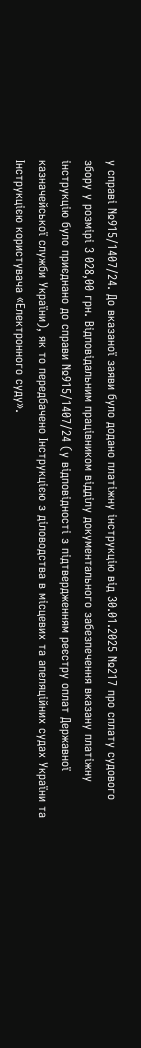у справі №915/1407/24. До вказаної заяви було додано платіжну інструкцію від 30.01.2025 №217 про сплату судового збору у розмірі 3 028,00 грн. Відповідальним працівником відділу документального забезпечення вказану платіжну інструкцію було приєднано до справи №915/1407/24 (у відповідності з підтвердженням реєстру оплат Державної казначейської служби України), як то передбачено Інструкцією з діловодства в місцевих та апеляційних судах України та Інструкцією користувача «Електронного суду».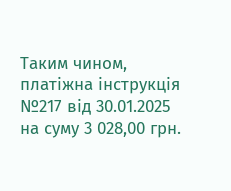Таким чином, платіжна інструкція №217 від 30.01.2025 на суму 3 028,00 грн.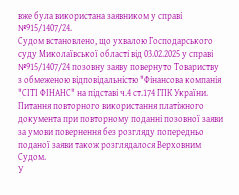вже була використана заявником у справі №915/1407/24.
Судом встановлено, що ухвалою Господарського суду Миколаївської області від 03.02.2025 у справі №915/1407/24 позовну заяву повернуто Товариству з обмеженою відповідальністю "Фінансова компанія "СІТІ ФІНАНС" на підставі ч.4 ст.174 ГПК України.
Питання повторного використання платіжного документа при повторному поданні позовної заяви за умови повернення без розгляду попередньо поданої заяви також розглядалося Верховним Судом.
У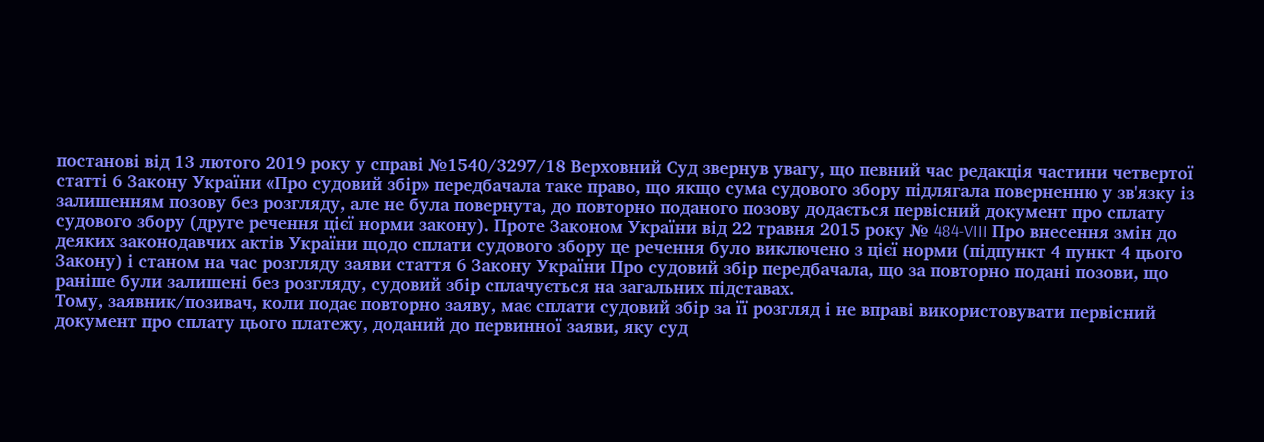постанові від 13 лютого 2019 року у справі №1540/3297/18 Верховний Суд звернув увагу, що певний час редакція частини четвертої статті 6 Закону України «Про судовий збір» передбачала таке право, що якщо сума судового збору підлягала поверненню у зв'язку із залишенням позову без розгляду, але не була повернута, до повторно поданого позову додається первісний документ про сплату судового збору (друге речення цієї норми закону). Проте Законом України від 22 травня 2015 року № 484-VIII Про внесення змін до деяких законодавчих актів України щодо сплати судового збору це речення було виключено з цієї норми (підпункт 4 пункт 4 цього Закону) і станом на час розгляду заяви стаття 6 Закону України Про судовий збір передбачала, що за повторно подані позови, що раніше були залишені без розгляду, судовий збір сплачується на загальних підставах.
Тому, заявник/позивач, коли подає повторно заяву, має сплати судовий збір за її розгляд і не вправі використовувати первісний документ про сплату цього платежу, доданий до первинної заяви, яку суд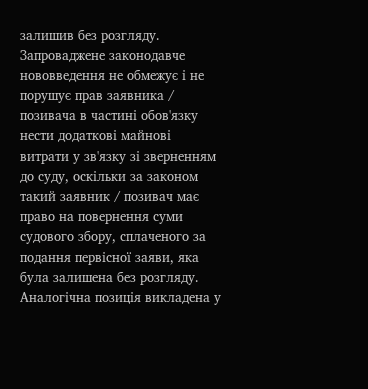залишив без розгляду. Запроваджене законодавче нововведення не обмежує і не порушує прав заявника / позивача в частині обов'язку нести додаткові майнові витрати у зв'язку зі зверненням до суду, оскільки за законом такий заявник / позивач має право на повернення суми судового збору, сплаченого за подання первісної заяви, яка була залишена без розгляду.
Аналогічна позиція викладена у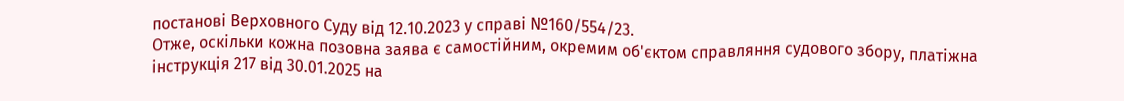постанові Верховного Суду від 12.10.2023 у справі №160/554/23.
Отже, оскільки кожна позовна заява є самостійним, окремим об'єктом справляння судового збору, платіжна інструкція 217 від 30.01.2025 на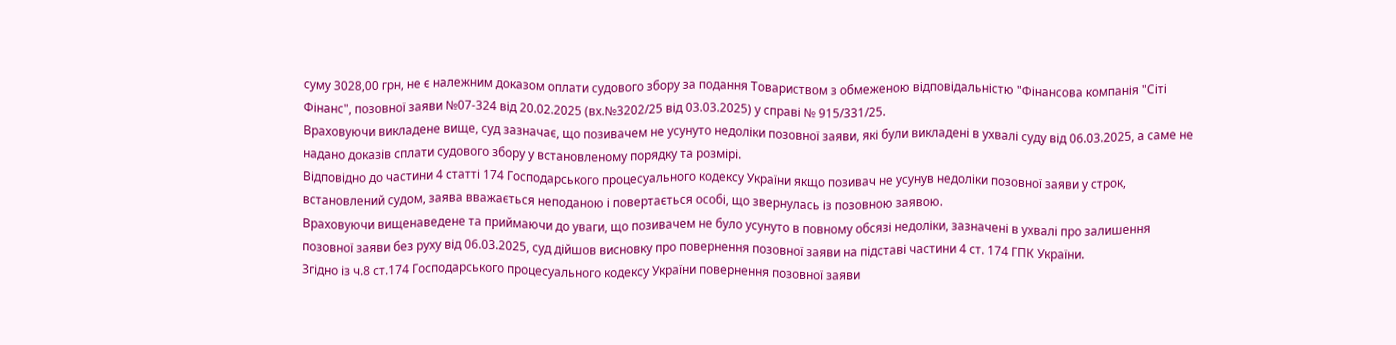суму 3028,00 грн, не є належним доказом оплати судового збору за подання Товариством з обмеженою відповідальністю "Фінансова компанія "Сіті Фінанс", позовної заяви №07-324 від 20.02.2025 (вх.№3202/25 від 03.03.2025) у справі № 915/331/25.
Враховуючи викладене вище, суд зазначає, що позивачем не усунуто недоліки позовної заяви, які були викладені в ухвалі суду від 06.03.2025, а саме не надано доказів сплати судового збору у встановленому порядку та розмірі.
Відповідно до частини 4 статті 174 Господарського процесуального кодексу України якщо позивач не усунув недоліки позовної заяви у строк, встановлений судом, заява вважається неподаною і повертається особі, що звернулась із позовною заявою.
Враховуючи вищенаведене та приймаючи до уваги, що позивачем не було усунуто в повному обсязі недоліки, зазначені в ухвалі про залишення позовної заяви без руху від 06.03.2025, суд дійшов висновку про повернення позовної заяви на підставі частини 4 ст. 174 ГПК України.
Згідно із ч.8 ст.174 Господарського процесуального кодексу України повернення позовної заяви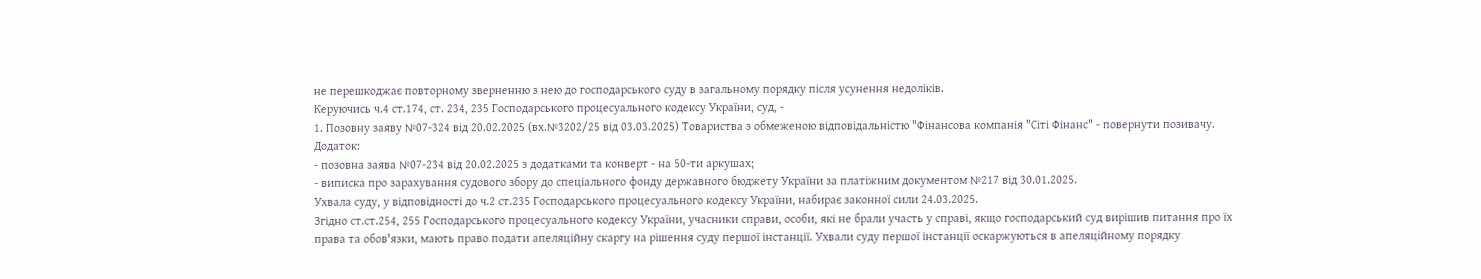не перешкоджає повторному зверненню з нею до господарського суду в загальному порядку після усунення недоліків.
Керуючись ч.4 ст.174, ст. 234, 235 Господарського процесуального кодексу України, суд, -
1. Позовну заяву №07-324 від 20.02.2025 (вх.№3202/25 від 03.03.2025) Товариства з обмеженою відповідальністю "Фінансова компанія "Сіті Фінанс" - повернути позивачу.
Додаток:
- позовна заява №07-234 від 20.02.2025 з додатками та конверт - на 50-ти аркушах;
- виписка про зарахування судового збору до спеціального фонду державного бюджету України за платіжним документом №217 від 30.01.2025.
Ухвала суду, у відповідності до ч.2 ст.235 Господарського процесуального кодексу України, набирає законної сили 24.03.2025.
Згідно ст.ст.254, 255 Господарського процесуального кодексу України, учасники справи, особи, які не брали участь у справі, якщо господарський суд вирішив питання про їх права та обов'язки, мають право подати апеляційну скаргу на рішення суду першої інстанції. Ухвали суду першої інстанції оскаржуються в апеляційному порядку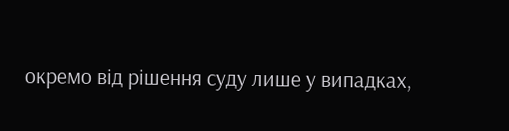окремо від рішення суду лише у випадках,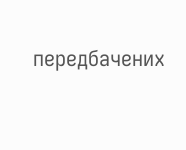передбачених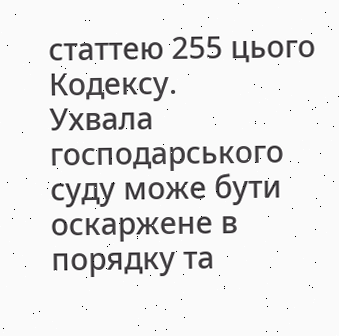статтею 255 цього Кодексу.
Ухвала господарського суду може бути оскаржене в порядку та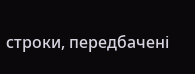строки, передбачені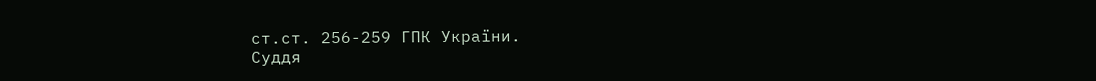ст.ст. 256-259 ГПК України.
Суддя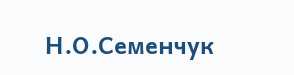Н.О.Семенчук